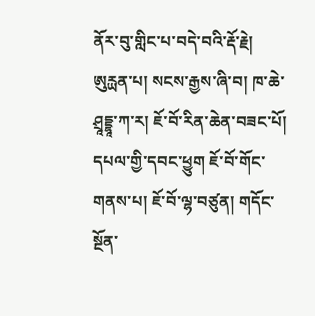ནོར་བུ་གླིང་པ་བདེ་བའི་རྡོ་རྗེ། ཨུརྻན་པ། སངས་རྒྱས་ཞི་བ། ཁ་ཆེ་ཤྲཱདྡྷཱ་ཀ་ར། ཇོ་བོ་རིན་ཆེན་བཟང་པོ། དཔལ་གྱི་དབང་ཕྱུག ཇོ་བོ་གོང་གནས་པ། ཇོ་བོ་ལྷ་བཙུན། གདོང་སྔོན་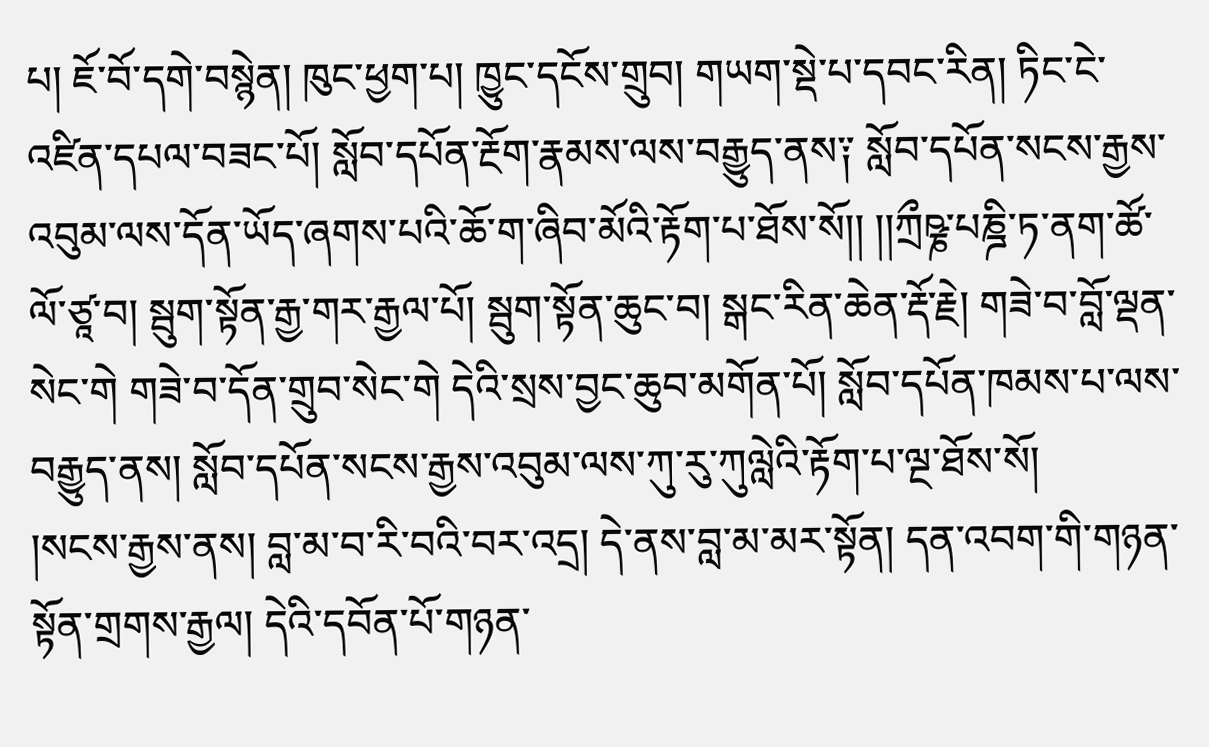པ། ཇོ་བོ་དགེ་བསྙེན། ཁུང་ཕྱག་པ། ཁྱུང་དངོས་གྲུབ། གཡག་སྡེ་པ་དབང་རིན། ཏིང་ངེ་འཛིན་དཔལ་བཟང་པོ། སློབ་དཔོན་རྔོག་རྣམས་ལས་བརྒྱུད་ནས༑ སློབ་དཔོན་སངས་རྒྱས་འབུམ་ལས་དོན་ཡོད་ཞགས་པའི་ཆོ་ག་ཞིབ་མོའི་རྟོག་པ་ཐོས་སོ།། །།ཀྲྀཥྞ་པཎྜི་ཏ་ནག་ཚོ་ལོ་ཙཱ་བ། སྦུག་སྟོན་རྒྱ་གར་རྒྱལ་པོ། སྦུག་སྟོན་ཆུང་བ། སྒང་རིན་ཆེན་རྡོ་རྗེ། གཟེ་བ་བློ་ལྡན་སེང་གེ གཟེ་བ་དོན་གྲུབ་སེང་གེ དེའི་སྲས་བྱང་ཆུབ་མགོན་པོ། སློབ་དཔོན་ཁམས་པ་ལས་བརྒྱུད་ནས། སློབ་དཔོན་སངས་རྒྱས་འབུམ་ལས་ཀུ་རུ་ཀུལླེའི་རྟོག་པ་ལྔ་ཐོས་སོ།
།སངས་རྒྱས་ནས། བླ་མ་བ་རི་བའི་བར་འདྲ། དེ་ནས་བླ་མ་མར་སྟོན། དན་འབག་གི་གཉན་སྟོན་གྲགས་རྒྱལ། དེའི་དབོན་པོ་གཉན་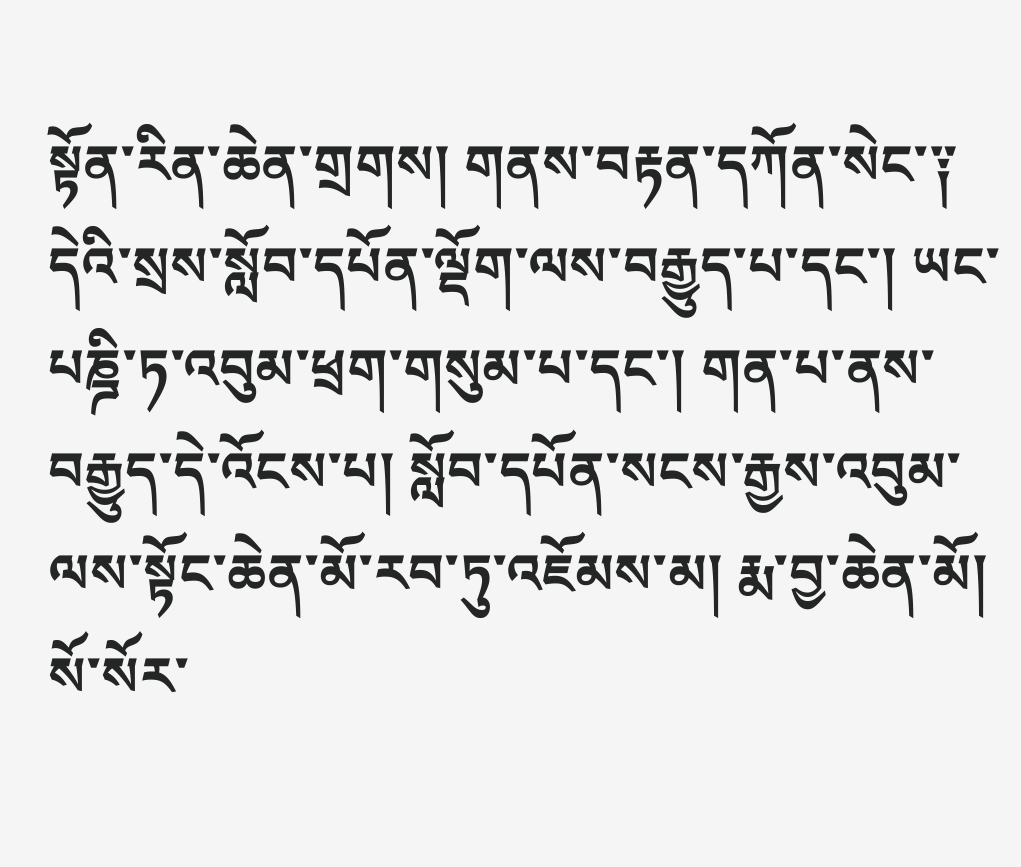སྟོན་རིན་ཆེན་གྲགས། གནས་བརྟན་དཀོན་སེང་༑ དེའི་སྲས་སློབ་དཔོན་ལྡོག་ལས་བརྒྱུད་པ་དང་། ཡང་པཎྜི་ཏ་འབུམ་ཕྲག་གསུམ་པ་དང་། གན་པ་ནས་བརྒྱུད་དེ་འོངས་པ། སློབ་དཔོན་སངས་རྒྱས་འབུམ་ལས་སྟོང་ཆེན་མོ་རབ་ཏུ་འཇོམས་མ། རྨ་བྱ་ཆེན་མོ། སོ་སོར་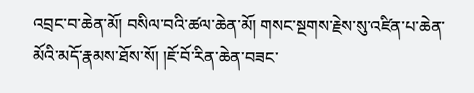འབྲང་བ་ཆེན་མོ། བསིལ་བའི་ཚལ་ཆེན་མོ། གསང་སྔགས་རྗེས་སུ་འཛིན་པ་ཆེན་མོའི་མདོ་རྣམས་ཐོས་སོ། །ཇོ་བོ་རིན་ཆེན་བཟང་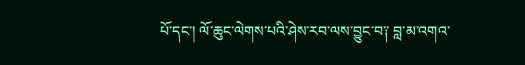པོ་དང་། ལོ་ཆུང་ལེགས་པའི་ཤེས་རབ་ལས་བྱུང་བ༑ བླ་མ་འགའ་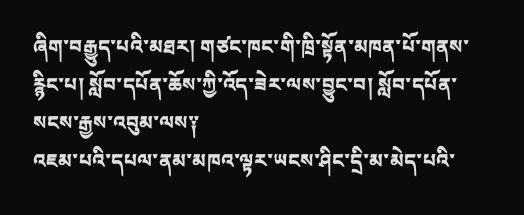ཞིག་བརྒྱུད་པའི་མཐར། གཙང་ཁང་གི་ཁྲི་སྟོན་མཁན་པོ་གནས་རྙིང་པ། སློབ་དཔོན་ཆོས་ཀྱི་འོད་ཟེར་ལས་བྱུང་བ། སློབ་དཔོན་སངས་རྒྱས་འབུམ་ལས༑
འཇམ་པའི་དཔལ་ནམ་མཁའ་ལྟར་ཡངས་ཤིང་དྲི་མ་མེད་པའི་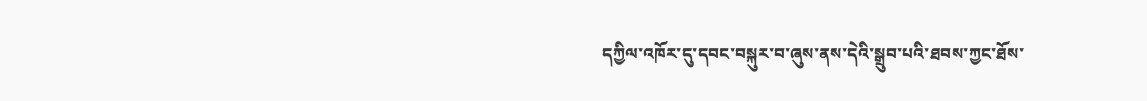དཀྱིལ་འཁོར་དུ་དབང་བསྐུར་བ་ཞུས་ནས་དེའི་སྒྲུབ་པའི་ཐབས་ཀྱང་ཐོས་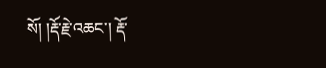སོ། །རྡོ་རྗེ་འཆང་། རྡོ་